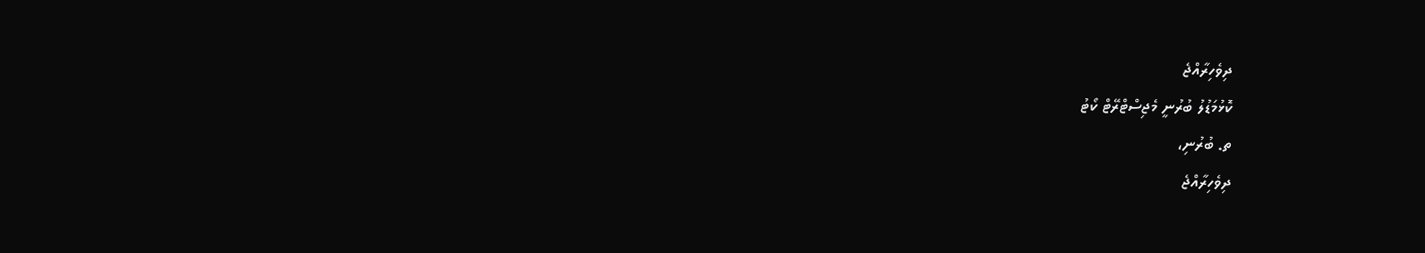ދިވެހިރާއްޖެ
ކޮޅުމަޑުލު ބުރުނީ މެޖިސްޓްރޭޓް ކޯޓު
ތ. ބުރުނި،
ދިވެހިރާއްޖެ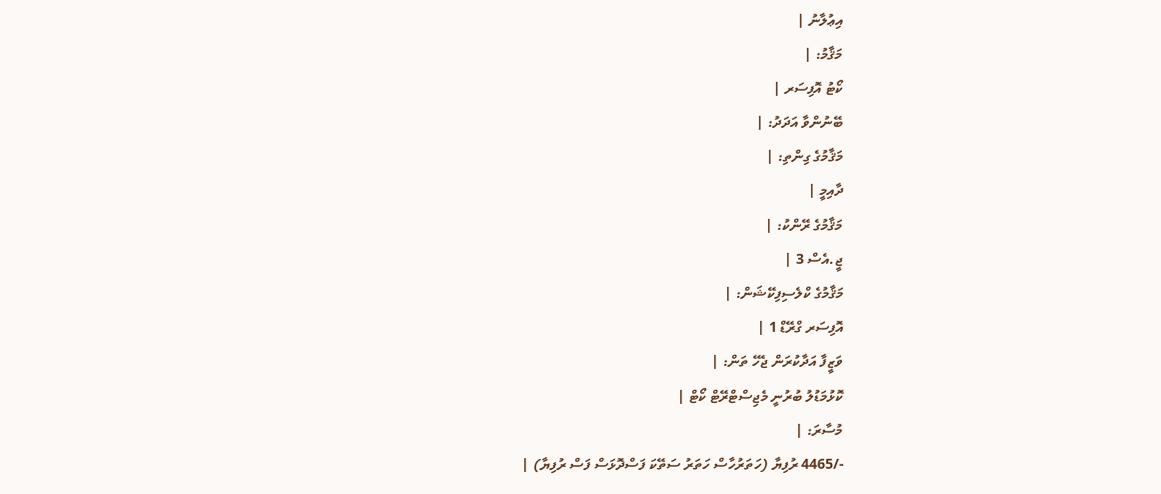އިޢުލާނު |
މަޤާމު: |
ކޯޓު އޮފިސަރ |
ބޭނުންވާ އަދަދު: |
މަޤާމުގެ ގިންތި: |
ދާއިމީ |
މަޤާމުގެ ރޭންކު: |
ޖީ.އެސް 3 |
މަޤާމުގެ ކްލެސިފިކޭޝަން: |
އޮފިސަރ ގްރޭޑް 1 |
ވަޒީފާ އަދާކުރަން ޖެހޭ ތަން: |
ކޮޅުމަޑުލު ބުރުނީ މެޖިސްޓްރޭޓް ކޯޓް |
މުސާރަ: |
-/4465 ރުފިޔާ (ހަތަރުހާސް ހަތަރު ސަތޭކަ ފަސްދޮޅަސް ފަސް ރުފިޔާ) |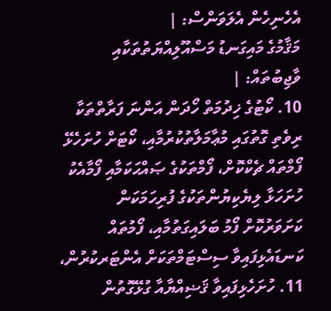އެހެނިހެން އެލަވަންސް: |
މަޤާމުގެ މައިގަނޑު މަސްއޫލިއްޔަތުތަކާއި ވާޖިބުތައް: |
10. ކޯޓުގެ ޚިދުމަތް ހޯދަން އަންނަ ފަރާތްތަކާ ރިވެތި ގޮތުގައި މުޢާމަލާތުކުރުމާއި، ކޯޓަށް ހުށަހެޅޭ ފޯމްތައް ޗެކްކޮށް، ފޯމްތަކުގެ ޞައްޙަކަމާއި ފޯމާއެކު ހުށަހަޅާ ލިޔެކިޔުންތަކުގެ ފުރިހަމަކަން ކަށަވަރުކޮށް ފޯމު ބަލައިގަތުމާއި، ފޯމުތައް ކަނޑައެޅިފައިވާ ސިސްޓަމްތަކަށް އެންޓަރކުރުން، 11. ހުށަހެޅިފައިވާ ޤަޟިއްޔާއާ ގުޅޭގޮތުން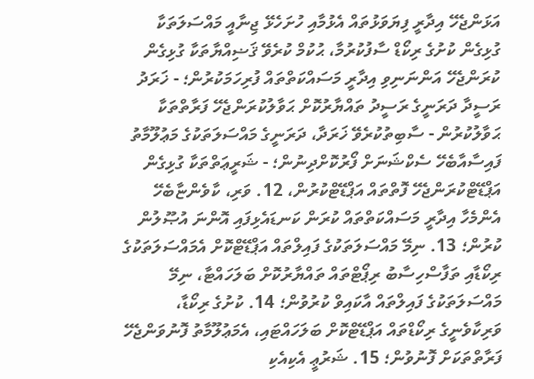އަޅަންޖެހޭ އިދާރީ ފިޔަވަޅުތައް އެޅުމާއި ހުށަހެޅޭ ޖިނާއީ މައްސަލަތަކާ ގުޅިގެން ކުށުގެ ރިކޯޑް ސާފުކުރުމާ، ޙުކުމް ކުރެވޭ ޤަޟިއްޔާތަކާ ގުޅިގެން ކުރަންޖެހޭ އަންނަނިވި އިދާރީ މަސައްކަތްތައް ފުރިހަމަކުރުން؛ - ޚަރަދު ރަސީދާ ދަރަނީގެ ރަސީދު ތައްޔާރުކޮށް ޙަވާލުކުރަންޖެހޭ ފަރާތްތަކާ ޙަވާލުކުރުން - ސާބިތުކުރެވޭ ޚަރަދާ، ދަރަނީގެ މައްސަލަތަކުގެ މަޢުލޫމާތު ފައިސާއާބެހޭ ސެކްޝަނަށް ފޯރުކޮށްދިނުން؛ - ޝަރީޢަތްތަކާ ގުޅިގެން އަޕްޑޭޓްކުރަންޖެހޭ ފޮތްތައް އަޕްޑޭޓްކުރުން، 12. ވަރި، ކާވެންޏާބެހޭ އެންމެހާ އިދާރީ މަސައްކަތްތައް ކުރަން ކަނޑައެޅިފައި އޮންނަ އުޞޫލުން ކުރުން؛ 13. ނިމޭ މައްސަލަތަކުގެ ފައިލްތައް އަޕްޑޭޓްކޮށް އެމައްސަލަތަކުގެ ރިކޯޑާއި ތަފާސްހިސާބު ރިޕޯޓްތައް ތައްޔާރުކޮށް ބަލަހައްޓާ، ނިމޭ މައްސަލަތަކުގެ ފައިލްތައް އާކައިވް ކުރުވުން؛ 14. ކުށުގެ ރިކޯޑާ، ވަރިކާވެނީގެ ރިކޯޑްތައް އަޕްޑޭޓްކޮށް ބަލަހައްޓައި، އެމަޢުލޫމާތު ފޮނުވަންޖެހޭ ފަރާތްތަކަށް ފޮނުވުން؛ 15. ޝަރުޢީ އެކިއެކި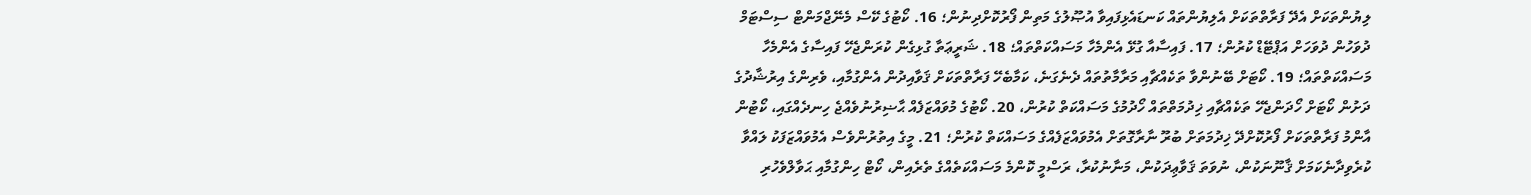ލިޔުންތަކަށް އެދޭ ފަރާތްތަކަށް އެލިޔުންތައް ކަނޑައެޅިފައިވާ އުޞޫލުގެ މަތިން ފޯރުކޮށްދިނުން؛ 16. ކޯޓުގެ ކޭސް މެނޭޖްމަންޓް ސިސްޓަމް ދުވަހުން ދުވަހަށް އަޕްޓޭޑް ކުރުން؛ 17. ފައިސާއާ ގުޅޭ އެންމެހާ މަސައްކަތްތައް؛ 18. ޝަރީޢަތާ ގުޅިގެން ކުރަންޖެހޭ ފައިސާގެ އެންމެހާ މަސައްކަތްތައް؛ 19. ކޯޓަށް ބޭނުންވާ ތަކެއްޗާއި މަރާމާތުތައް ދެނެގަނެ، ކަމާބެހޭ ފަރާތްތަކަށް ޤަވާއިދުން އެންގުމާއި، ވެރިންގެ އިރުޝާދުގެ ދަށުން ކޯޓަށް ހޯދަންޖެހޭ ތަކެއްޗާއި ޚިދުމަތްތައް ހޯދުމުގެ މަސައްކަތް ކުރުން، 20. ކޯޓުގެ މުވައްޒަފެއް ޙާޟިރުނުވެއްޖެ ހިނދެއްގައި، ކޯޓުން އާންމު ފަރާތްތަކަށް ފޯރުކޮށްދޭ ޚިދުމަތަށް ބުރޫ ނާރާގޮތަށް އެމުވައްޒަފެއްގެ މަސައްކަތް ކުރުން؛ 21. މީގެ އިތުރުންވެސް އެމުވައްޒަފަކު ލައްވާ ކުރެވިދާނެކަމަށް ޤާނޫނަކުން، ނުވަތަ ޤަވާޢިދަކުން، މަނާނުކުރާ، ރަސްމީ ކޮންމެ މަސައްކަތެއްގެ ތެރެއިން، ކޯޓް ހިންގުމާއި ޙަވާލްވެހުރި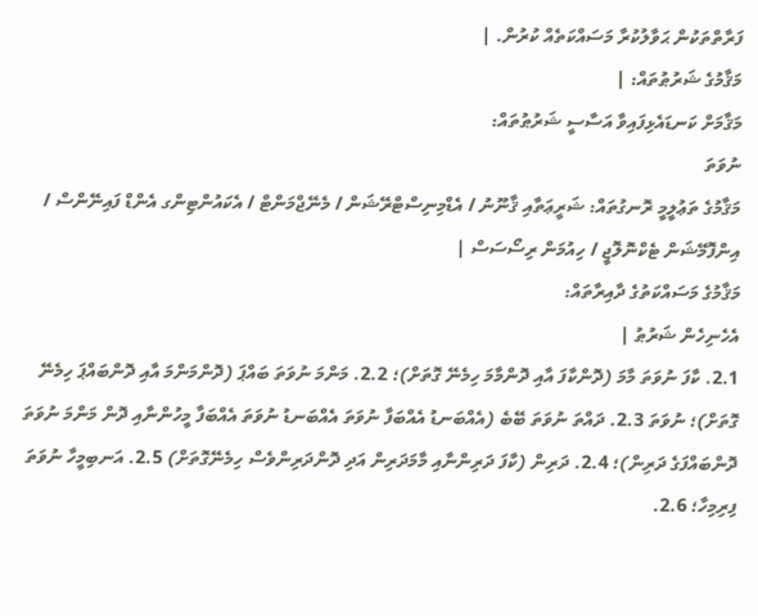ފަރާތްތަކުން ޙަވާލުކުރާ މަސައްކަތެއް ކުރުން. |
މަޤާމުގެ ޝަރުޠުތައް: |
މަޤާމަށް ކަނޑައެޅިފައިވާ އަސާސީ ޝަރުޠުތައް:
ނުވަތަ
މަޤާމުގެ ތަޢުލީމީ ރޮނގުތައް: ޝަރީޢަތާއި ޤާނޫނު / އެޑްމިނިސްޓްރޭޝަން / މެނޭޖްމަންޓް / އެކައުންޓިންގ އެންޑް ފައިނޭންސް / އިންފޮމޭޝަން ޓެކްނޮލޮޖީ / ހިއުމަން ރިސޯސަސް |
މަޤާމުގެ މަސައްކަތުގެ ދާއިރާތައް:
އެހެނިހެން ޝަރުޠު |
2.1. ކާފަ ނުވަތަ މާމަ (ދޮންކާފަ އާއި ދޮންމާމަ ހިމެނޭ ގޮތަށް)؛ 2.2. މަންމަ ނުވަތަ ބައްޕަ (ދޮންމަންމަ އާއި ދޮންބައްޕަ ހިމެނޭ ގޮތަށް)؛ ނުވަތަ 2.3. ދައްތަ ނުވަތަ ބޭބެ (އެއްބަނޑު އެއްބަފާ ނުވަތަ އެއްބަނޑު ނުވަތަ އެއްބަފާ މީހުންނާއި ދޮން މަންމަ ނުވަތަ ދޮންބައްފަގެ ދަރިން)؛ 2.4. ދަރިން (ކާފަ ދަރިންނާއި މާމަދަރިން އަދި ދޮންދަރިންވެސް ހިމެނޭގޮތަށް) 2.5. އަނބިމީހާ ނުވަތަ ފިރިމިހާ؛ 2.6.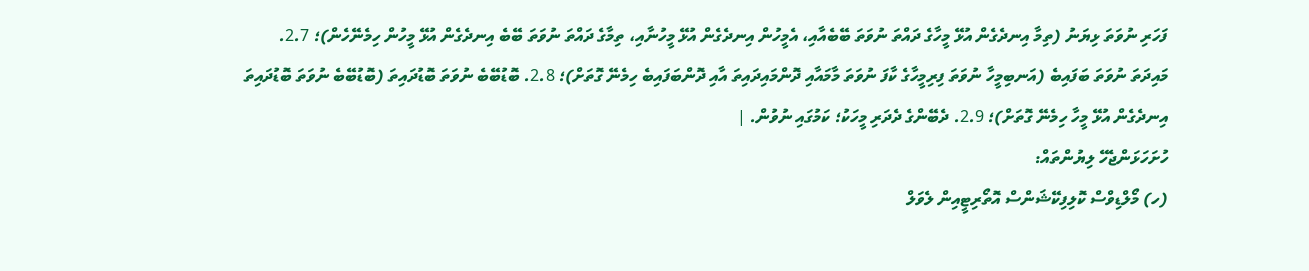ފަހަރި ނުވަތަ ޅިޔަނު (ތިމާ އިނދެގެން އުޅޭ މީހާގެ ދައްތަ ނުވަތަ ބޭބެއާއި، އެމީހުން އިނދެގެން އުޅޭ މީހުނާއި، ތިމާގެ ދައްތަ ނުވަތަ ބޭބެ އިނދެގެން އުޅޭ މީހުން ހިމެނޭހެން)؛ 2.7. މައިދަތަ ނުވަތަ ބަފައިބެ (އަނބިމީހާ ނުވަތަ ފިރިމީހާގެ ކާފަ ނުވަތަ މާމައާއި ދޮންމައިދައިތަ އާއި ދޮންބަފައިބެ ހިމެނޭ ގޮތަށް)؛ 2.8. ބޮޑުބޭބެ ނުވަތަ ބޮޑުދައިތަ (ބޮޑުބޭބެ ނުވަތަ ބޮޑުދައިތަ އިނދެގެން އުޅޭ މީހާ ހިމެނޭ ގޮތަށް)؛ 2.9. ދެބޭންގެ ދެދަރި މީހަކު؛ ކަމުގައި ނުވުން. |
ހުށަހަޅަންޖެހޭ ލިޔުންތައް:
(ހ) މޯލްޑިވްސް ކޮލިފިކޭޝަންސް އޮތޯރިޓީއިން ލެވަލް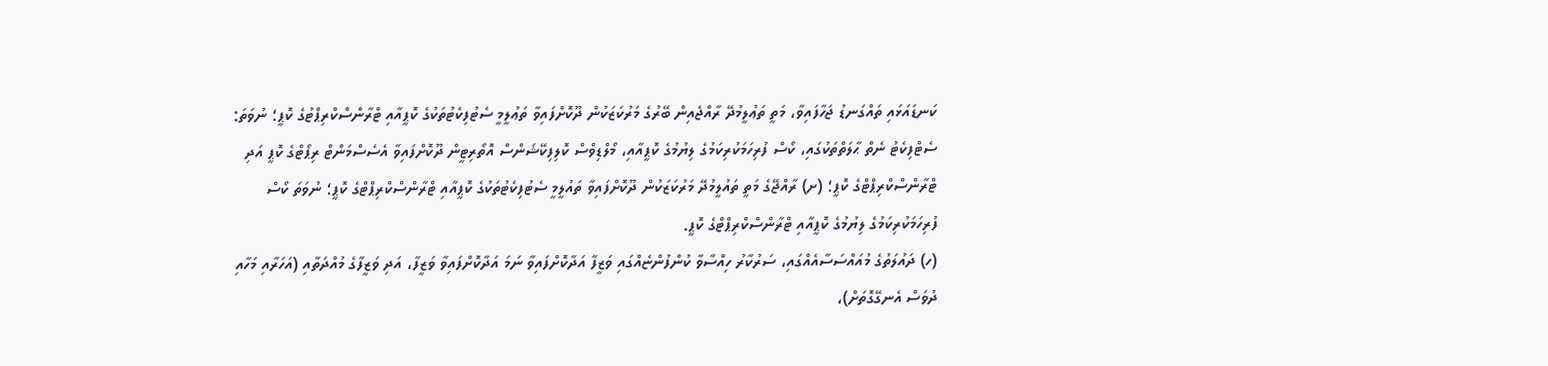ކަނޑައަޅައި ތައްގަނޑު ޖަހާފައިވާ، މަތީ ތަޢުލީމުދޭ ރާއްޖެއިން ބޭރުގެ މަރުކަޒަކުން ދޫކޮށްފައިވާ ތަޢުލީމީ ސެޓުފިކެޓުތަކުގެ ކޮޕީއާއި ޓްރާންސްކްރިޕްޓުގެ ކޮޕީ؛ ނުވަތަ: ސެޓްފިކެޓު ނެތް ޙާލަތްތަކުގައި، ކޯސް ފުރިހަމަކުރިކަމުގެ ލިޔުމުގެ ކޮޕީއާއި، މޯލްޑިވްސް ކޮލިފިކޭޝަންސް އޮތޯރިޓީން ދޫކޮށްފައިވާ އެސެސްމަންޓް ރިޕޯޓްގެ ކޮޕީ އަދި ޓްރާންސްކްރިޕްޓްގެ ކޮޕީ؛ (ށ) ރާއްޖޭގެ މަތީ ތައުލީމުދޭ މަރުކަޒަކުން ދޫކޮށްފައިވާ ތައުލީމީ ސެޓުފިކެޓުތަކުގެ ކޮޕީއާއި ޓްރާންސްކްރިޕްޓްގެ ކޮޕީ؛ ނުވަތަ ކޯސް ފުރިހަމަކުރިކަމުގެ ލިޔުމުގެ ކޮޕީއާއި ޓްރާންސްކްރިޕްޓްގެ ކޮޕީ.
(ހ) ދައުލަތުގެ މުއައްސަސާއެއްގައި، ސަރުކާރު ހިއްސާވާ ކުންފުންޏެއްގައި ވަޒީފާ އަދާކޮށްފައިވާ ނަމަ އަދާކޮށްފައިވާ ވަޒީފާ، އަދި ވަޒީފާގެ މުއްދަތާއި (އަހަރާއި މަހާއި ދުވަސް އެނގޭގޮތަށް)،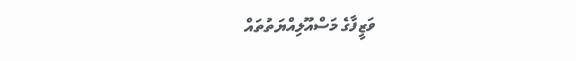ވަޒީފާގެ މަސްއޫލިއްޔަތުތައް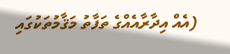(އެއް އިދާރާއެއްގެ ތަފާތު މަޤާމުތަކުގައި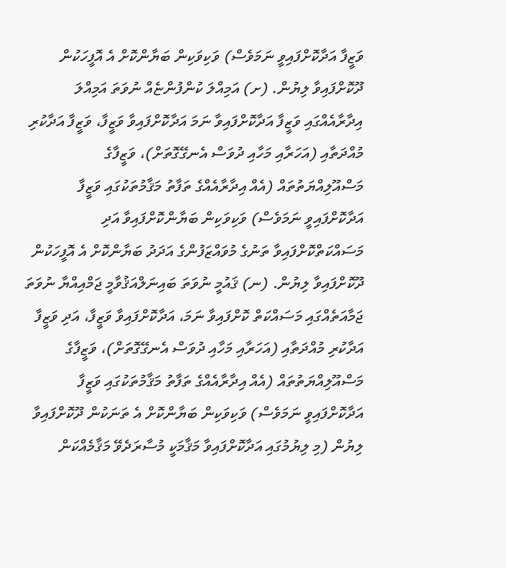ވަޒީފާ އަދާކޮށްފައިވީ ނަމަވެސް) ވަކިވަކިން ބަޔާންކޮށް އެ އޮފީހަކުން ދޫކޮށްފައިވާ ލިޔުން. (ށ) އަމިއްލަ ކުންފުންޏެއް ނުވަތަ އަމިއްލަ އިދާރާއެއްގައި ވަޒީފާ އަދާކޮށްފައިވާ ނަމަ އަދާކޮށްފައިވާ ވަޒީފާ، ވަޒީފާ އަދާކުރި މުއްދަތާއި (އަހަރާއި މަހާއި ދުވަސް އެނގޭގޮތަށް)، ވަޒީފާގެ މަސްއޫލިއްޔަތުތައް (އެއް އިދާރާއެއްގެ ތަފާތު މަޤާމުތަކުގައި ވަޒީފާ އަދާކޮށްފައިވީ ނަމަވެސް) ވަކިވަކިން ބަޔާންކޮށްފައިވާ އަދި މަސައްކަތްކޮށްފައިވާ ތަނުގެ މުވައްޒަފުންގެ އަދަދު ބަޔާންކޮށް އެ އޮފީހަކުން ދޫކޮށްފައިވާ ލިޔުން. (ނ) ޤައުމީ ނުވަތަ ބައިނަލްއަޤުވާމީ ޖަމްއިއްޔާ ނުވަތަ ޖަމާއަތެއްގައި މަސައްކަތް ކޮށްފައިވާ ނަމަ، އަދާކޮށްފައިވާ ވަޒީފާ، އަދި ވަޒީފާ އަދާކުރި މުއްދަތާއި (އަހަރާއި މަހާއި ދުވަސް އެނގޭގޮތަށް)، ވަޒީފާގެ މަސްއޫލިއްޔަތުތައް (އެއް އިދާރާއެއްގެ ތަފާތު މަޤާމުތަކުގައި ވަޒީފާ އަދާކޮށްފައިވީ ނަމަވެސް) ވަކިވަކިން ބަޔާންކޮށް އެ ތަނަކުން ދޫކޮށްފައިވާ ލިޔުން (މި ލިޔުމުގައި އަދާކޮށްފައިވާ މަޤާމަކީ މުސާރަދެވޭ މަޤާމެއްކަން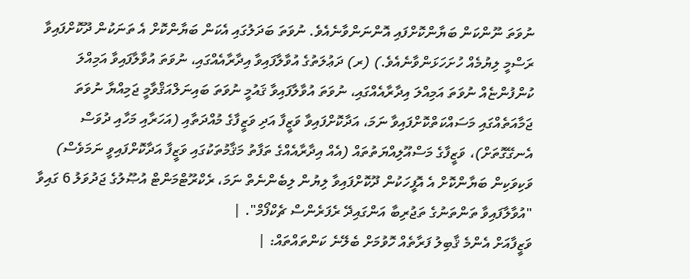ނުވަތަ ނޫންކަން ބަޔާންކޮށްފައި އޮންނަންވާނެއެވެ. ނުވަތަ ބަދަލުގައި އެކަން ބަޔާންކޮށް އެ ތަނަކުން ދޫކޮށްފައިވާ ރަސްމީ ލިޔުމެއް ހުށަހަޅަންވާނެއެވެ.) (ރ) ދަޢުލަތުގެ އުވާލާފައިވާ އިދާރާއެއްގައި، ނުވަތަ އުވާލާފައިވާ އަމިއްލަ ކުންފުންޏެއް ނުވަތަ އަމިއްލަ އިދާރާއެއްގައި، ނުވަތަ އުވާލާފައިވާ ޤައުމީ ނުވަތަ ބައިނަލްއަޤްވާމީ ޖަމިއްޔާ ނުވަތަ ޖަމާއަތެއްގައި މަސައްކަތްކޮށްފައިވާ ނަމަ، އަދާކޮށްފައިވާ ވަޒީފާ އަދި ވަޒީފާގެ މުއްދަތާއި (އަހަރާއި މަހާއި ދުވަސް އެނގޭގޮތަށް)، ވަޒީފާގެ މަސްއޫލިއްޔަތުތައް (އެއް އިދާރާއެއްގެ ތަފާތު މަޤާމުތަކުގައި ވަޒީފާ އަދާކޮށްފައިވީ ނަމަވެސް) ވަކިވަކިން ބަޔާންކޮށް އެ އޮފީހަކުން ދޫކޮށްފައިވާ ލިޔުން ލިބެންނެތް ނަމަ، ރެކްރޫޓްމަންޓް އުޞޫލުގެ ޖަދުވަލު 6 ގައިވާ "އުވާލާފައިވާ ތަންތަނުގެ ތަޖުރިބާ އަންގައިދޭ ރެފަރެންސް ޗެކްފޯމް". |
ވަޒީފާއަށް އެންމެ ޤާބިލު ފަރާތެއް ހޮވުމަށް ބެލޭނެ ކަންތައްތައް: |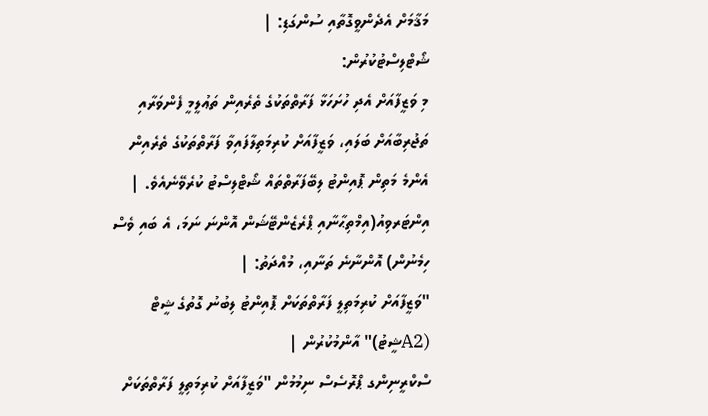މަޤާމަށް އެދެންވީގޮތާއި ސުންގަޑި: |
ޝޯޓްލިސްޓުކުރުން:
މި ވަޒީފާއަށް އެދި ހުށަހަޅާ ފަރާތްތަކުގެ ތެރެއިން ތަޢުލީމީ ފެންވަރާއި ތަޖުރިބާއަށް ބަލައި، ވަޒީފާއަށް ކުރިމަތިލާފައިވާ ފަރާތްތަކުގެ ތެރެއިން އެންމެ މަތިން ޕޮއިންޓު ލިބޭފަރާތްތައް ޝޯޓްލިސްޓު ކުރެވޭނެއެވެ. |
އިންޓަރވިއު(އިމްތިޙާނާއި ޕްރެޒެންޓޭޝަން އޮންނަ ނަމަ، އެ ބައި ވެސް ހިމެނުން) އޮންނާނެ ތަނާއި، މުއްދަތު: |
"ވަޒީފާއަށް ކުރިމަތިލީ ފަރާތްތަކަށް ޕޮއިންޓު ލިބުނު ގޮތުގެ ޝީޓް (A2ޝީޓު)" އާންމުކުރުން |
ސްކްރީނިންގ ޕްރޮސެސް ނިމުމުން "ވަޒީފާއަށް ކުރިމަތިލީ ފަރާތްތަކަށް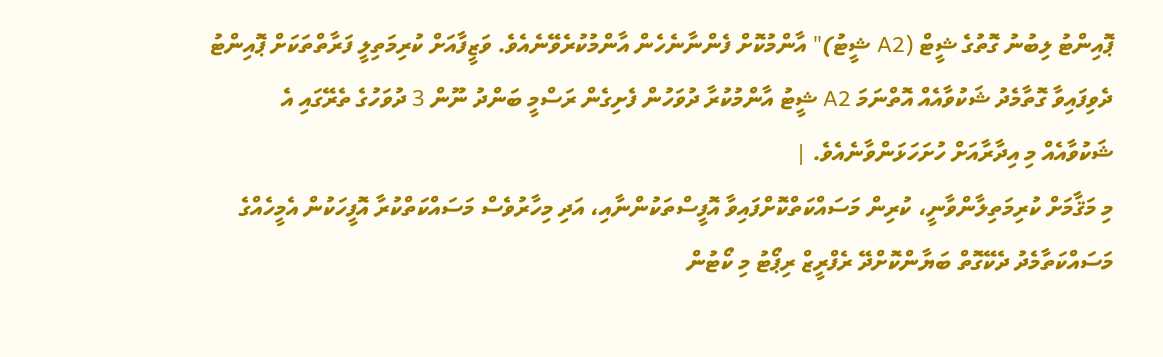ޕޮއިންޓު ލިބުނު ގޮތުގެ ޝީޓް (A2 ޝީޓު)" އާންމުކޮށް ފެންނާނެހެން އާންމުކުރެވޭނެއެވެ. ވަޒީފާއަށް ކުރިމަތިލީ ފަރާތްތަކަށް ޕޮއިންޓު ދެވިފައިވާ ގޮތާމެދު ޝަކުވާއެއް އޮތްނަމަ A2 ޝީޓު އާންމުކުރާ ދުވަހުން ފެށިގެން ރަސްމީ ބަންދު ނޫން 3 ދުވަހުގެ ތެރޭގައި އެ ޝަކުވާއެއް މި އިދާރާއަށް ހުށަހަޅަންވާނެއެވެ. |
މި މަޤާމަށް ކުރިމަތިލާންވާނީ، ކުރިން މަސައްކަތްކޮށްފައިވާ އޮފީސްތަކުންނާއި، އަދި މިހާރުވެސް މަސައްކަތްކުރާ އޮފީހަކުން އެމީހެއްގެ މަސައްކަތާމެދު ދެކޭގޮތް ބަޔާންކޮށްދޭ ރެފްރީޒް ރިޕޯޓު މި ކޯޓުން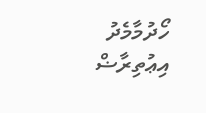ހޯދުމާމެދު އިޢުތިރާޟް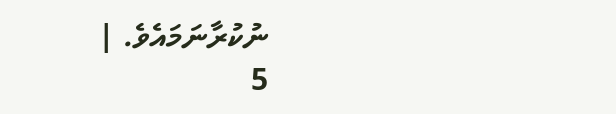ނުކުރާނަމައެވެ. |
5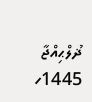ޛުލްޙިއްޖާ 1445ހ